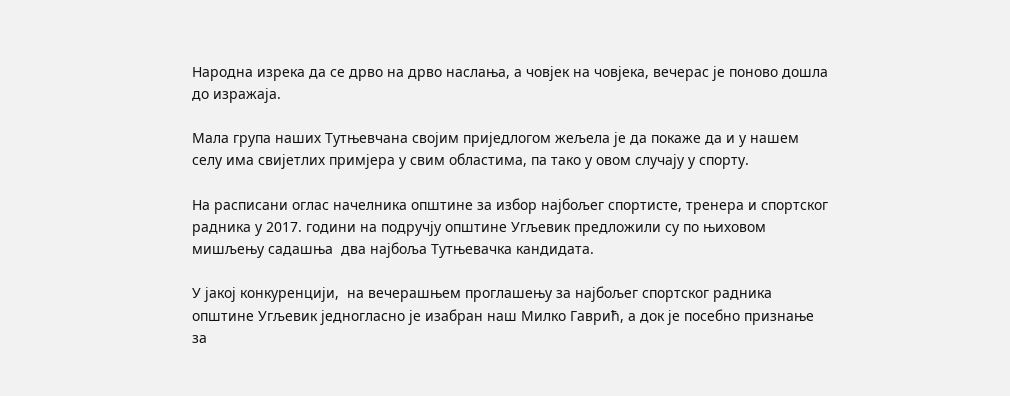Народна изрека да се дрво на дрво наслања, а човјек на човјека, вечерас је поново дошла до изражаја.

Мала група наших Тутњевчана својим приједлогом жељела је да покаже да и у нашем селу има свијетлих примјера у свим областима, па тако у овом случају у спорту.

На расписани оглас начелника општине за избор најбољег спортисте, тренера и спортског радника у 2017. години на подручју општине Угљевик предложили су по њиховом мишљењу садашња  два најбоља Тутњевачка кандидата.

У јакој конкуренцији,  на вечерашњем проглашењу за најбољег спортског радника општине Угљевик једногласно је изабран наш Милко Гаврић, а док је посебно признање за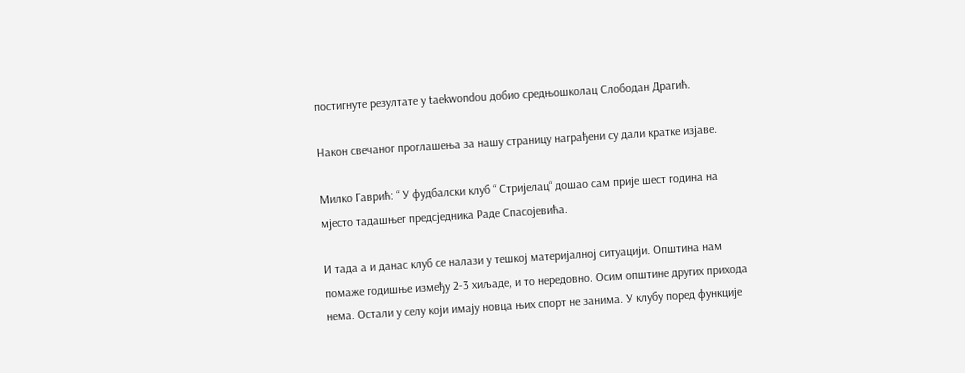постигнуте резултате у taekwondou добио средњошколац Слободан Драгић.

Након свечаног проглашења за нашу страницу награђени су дали кратке изјаве.

Милко Гаврић: “ У фудбалски клуб “ Стријелац“ дошао сам прије шест година на мјесто тадашњег предсједника Раде Спасојевића.

И тада а и данас клуб се налази у тешкој материјалној ситуацији. Општина нам помаже годишње између 2-3 хиљаде, и то нередовно. Осим општине других прихода нема. Остали у селу који имају новца њих спорт не занима. У клубу поред функције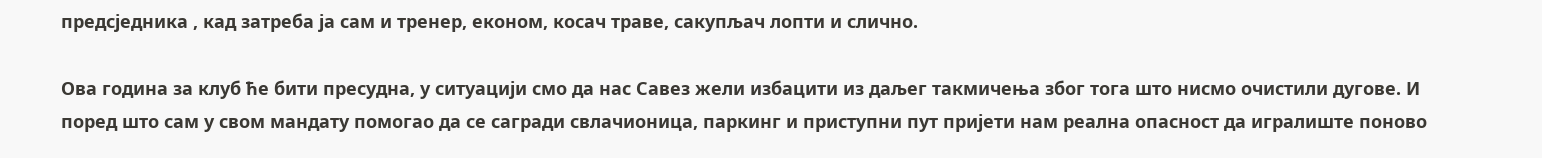предсједника , кад затреба ја сам и тренер, економ, косач траве, сакупљач лопти и слично.

Ова година за клуб ће бити пресудна, у ситуацији смо да нас Савез жели избацити из даљег такмичења због тога што нисмо очистили дугове. И поред што сам у свом мандату помогао да се сагради свлачионица, паркинг и приступни пут пријети нам реална опасност да игралиште поново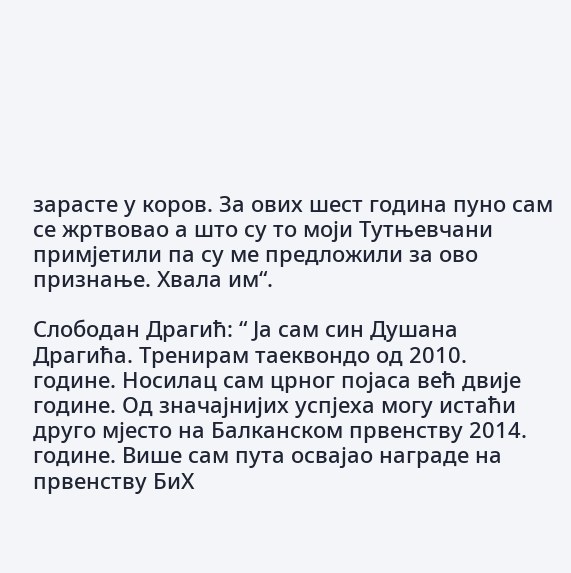зарасте у коров. За ових шест година пуно сам се жртвовао а што су то моји Тутњевчани примјетили па су ме предложили за ово признање. Хвала им“.

Слободан Драгић: “ Ја сам син Душана Драгића. Тренирам таеквондо од 2010. године. Носилац сам црног појаса већ двије године. Од значајнијих успјеха могу истаћи друго мјесто на Балканском првенству 2014. године. Више сам пута освајао награде на првенству БиХ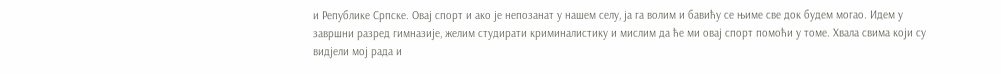и Републике Српске. Овај спорт и ако је непозанат у нашем селу, ја га волим и бавићу се њиме све док будем могао. Идем у завршни разред гимназије, желим студирати криминалистику и мислим да ће ми овај спорт помоћи у томе. Хвала свима који су видјели мој рада и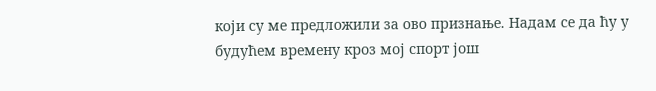који су ме предложили за ово признање. Надам се да ћу у будућем времену кроз мој спорт још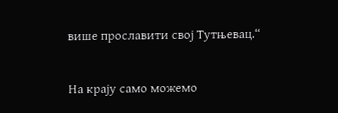више прославити свој Тутњевац.“

На крају само можемо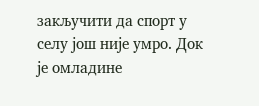закључити да спорт у селу још није умро. Док је омладине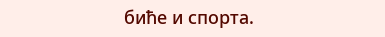биће и спорта.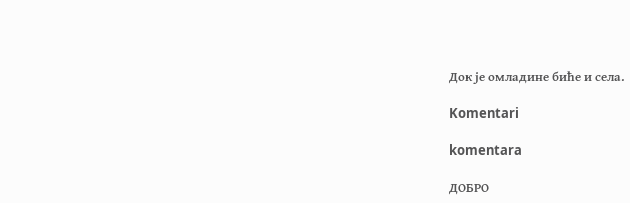Док је омладине биће и села.

Komentari

komentara

ДОБРО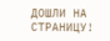ДОШЛИ НА СТРАНИЦУ!